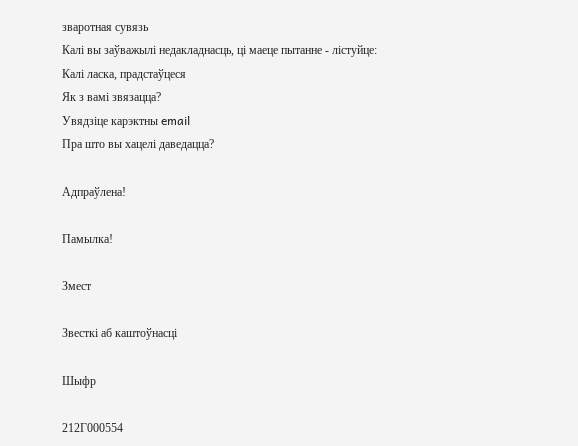зваротная сувязь
Калі вы заўважылі недакладнасць, ці маеце пытанне - лістуйце:
Калі ласка, прадстаўцеся
Як з вамі звязацца?
Увядзіце карэктны email
Пра што вы хацелі даведацца?

Адпраўлена!

Памылка!

Змест

Звесткі аб каштоўнасці

Шыфр

212Г000554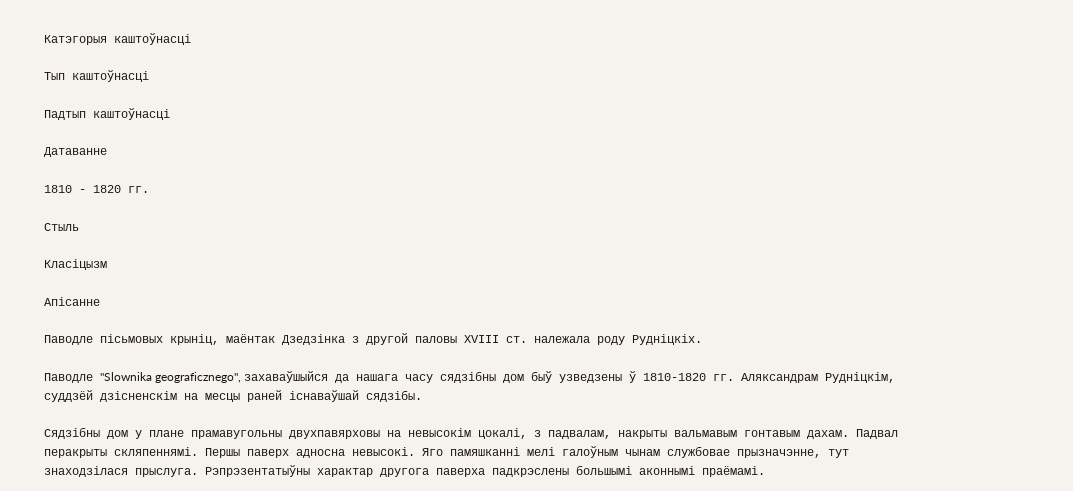Катэгорыя каштоўнасці

Тып каштоўнасці

Падтып каштоўнасці

Датаванне

1810 - 1820 гг.

Стыль

Класіцызм

Апісанне

Паводле пісьмовых крыніц, маёнтак Дзедзінка з другой паловы ХVIІІ ст. належала роду Рудніцкіх.

Паводле "Slownika geograficznego", захаваўшыйся да нашага часу сядзібны дом быў узведзены ў 1810-1820 гг. Аляксандрам Рудніцкім, суддзёй дзісненскім на месцы раней існаваўшай сядзібы.

Сядзібны дом у плане прамавугольны двухпавярховы на невысокім цокалі, з падвалам, накрыты вальмавым гонтавым дахам. Падвал перакрыты скляпеннямі. Першы паверх адносна невысокі. Яго памяшканні мелі галоўным чынам службовае прызначэнне, тут знаходзілася прыслуга. Рэпрэзентатыўны характар другога паверха падкрэслены большымі аконнымі праёмамі.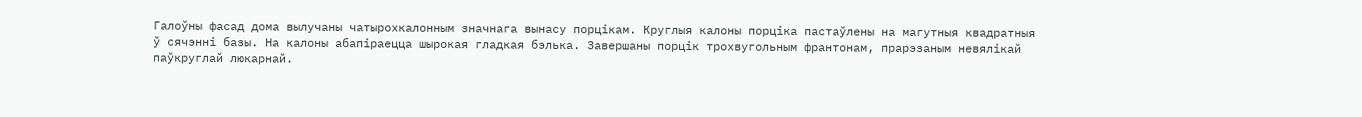Галоўны фасад дома вылучаны чатырохкалонным значнага вынасу порцікам. Круглыя калоны порціка пастаўлены на магутныя квадратныя ў сячэнні базы. На калоны абапіраецца шырокая гладкая бэлька. Завершаны порцік трохвугольным франтонам, прарэзаным невялікай паўкруглай люкарнай.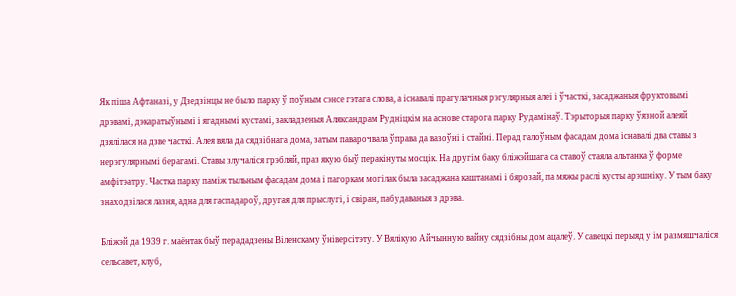Як піша Афтаназі, у Дзедзінцы не было парку ў поўным сэнсе гэтага слова, а існавалі прагулачныя рэгулярныя алеі і ўчасткі, засаджаныя фруктовымі дрэвамі, дэкаратыўнымі і ягаднымі кустамі, закладзеныя Аляксандрам Рудніцкім на аснове старога парку Рудамінаў. Тэрыторыя парку ўязной алеяй дзялілася на дзве часткі. Алея вяла да сядзібнага дома, затым паварочвала ўправа да вазоўні і стайні. Перад галоўным фасадам дома існавалі два ставы з нерэгулярнымі берагамі. Ставы злучаліся грэбляй, праз якую быў перакінуты мосцік. На другім баку бліжэйшага са ставоў стаяла альтанка ў форме амфітэатру. Частка парку паміж тыльным фасадам дома і пагоркам могілак была засаджана каштанамі і бярозай, па мяжы раслі кусты арэшніку. У тым баку знаходзілася лазня, адна для гаспадароў, другая для прыслугі, і свіран, пабудаваныя з дрэва.

Бліжэй да 1939 г. маёнтак быў перададзены Віленскаму ўніверсітэту. У Вялікую Айчынную вайну сядзібны дом ацалеў. У савецкі перыяд у ім размяшчаліся сельсавет, клуб,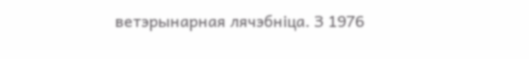ветэрынарная лячэбніца. З 1976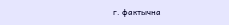г. фактычна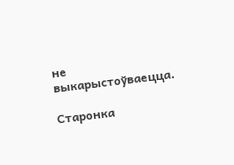не выкарыстоўваецца.

Старонка